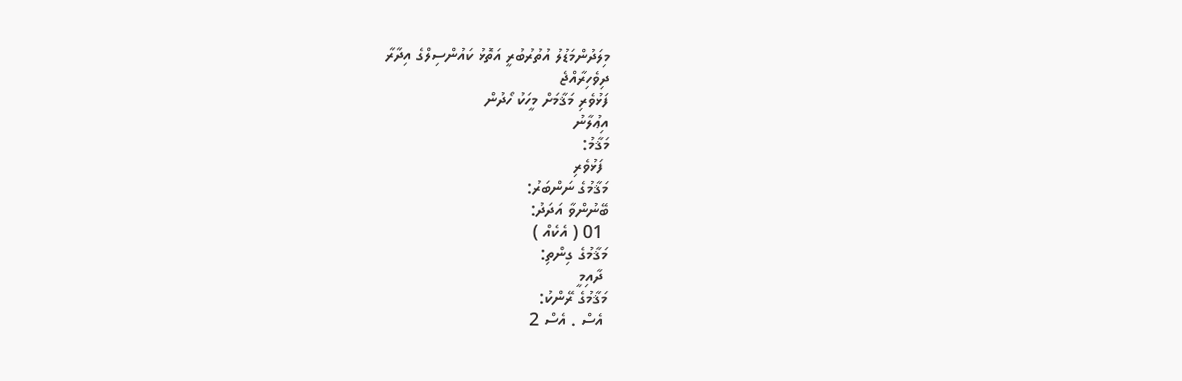މިލަދުންމަޑުލު އުތުރުބުރީ އަތޮޅު ކައުންސިލްގެ އިދާރާ
ދިވެހިރާއްޖެ
ފަޅުވެރި މަޤާމަށް މީހަކު ހޯދުން
އިޢުލާނު
މަޤާމު:
 ފަޅުވެރި
މަޤާމުގެ ނަންބަރު:
ބޭނުންވާ އަދަދު:
 01 ( އެކެއް )
މަޤާމުގެ ގިންތި:
 ދާއިމީ
މަޤާމުގެ ރޭންކު:
 އެސް . އެސް 2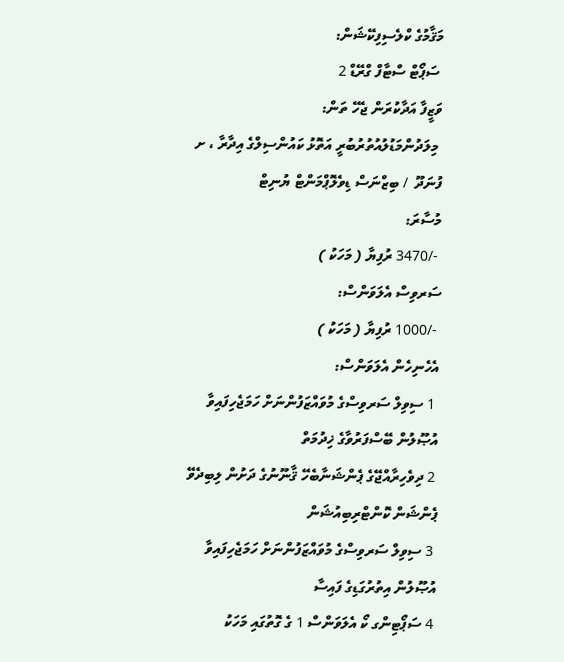މަޤާމުގެ ކްލެސިފިކޭޝަން:
 ސަޕޯޓް ސްޓާފް ގްރޭޑް 2
ވަޒީފާ އަދާކުރަން ޖެހޭ ތަން:
 މިލަދުންމަޑުލުއުތުރުބުރީ އަތޮޅު ކައުންސިލްގެ އިދާރާ ، ށ ފުނަދޫ  / ބިޒްނަސް ޑިވެލޮޕްމަންޓް ޔުނިޓް
މުސާރަ:
 -/3470 ރުފިޔާ ( މަހަކު )
ސަރވިސް އެލަވަންސް:
 -/1000 ރުފިޔާ ( މަހަކު )
އެހެނިހެން އެލަވަންސް:
 1 ސިވިލް ސަރވިސްގެ މުވައްޒަފުންނަށް ހަމަޖެހިފައިވާ އުޞޫލުން ބޭސްފަރުވާގެ ޚިދުމަތް
 2 ދިވެހިރާއްޖޭގެ ޕެންޝަނާބެހޭ ޤާނޫނުގެ ދަށުން ލިބިދެވޭ ޕެންޝަން ކޮންޓްރިބިއުޝަން
 3 ސިވިލް ސަރވިސްގެ މުވައްޒަފުންނަށް ހަމަޖެހިފައިވާ އުޞޫލުން އިތުރުގަޑިގެ ފައިސާ
 4 ސަޕޯޓިންގ ކޯ އެލަވަންސް 1 ގެ ގޮތުގައި މަހަކު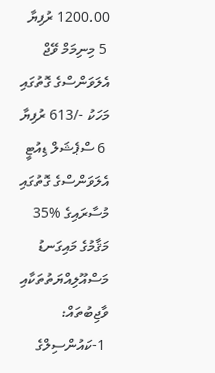1200.00 ރުފިޔާ
 5 މިނިމަމް ވޭޖް އެލަވަންސްގެ ގޮތުގައި މަހަކު -/613 ރުފިޔާ
 6 ސްޕެޝަލް ޑިއުޓީ އެލަވަންސްގެ ގޮތުގައި މުސާރައިގެ %35
މަޤާމުގެ މައިގަނޑު މަސްއޫލިއްޔަތުތަކާއި ވާޖިބުތައް:
 1-ކައުންސިލްގެ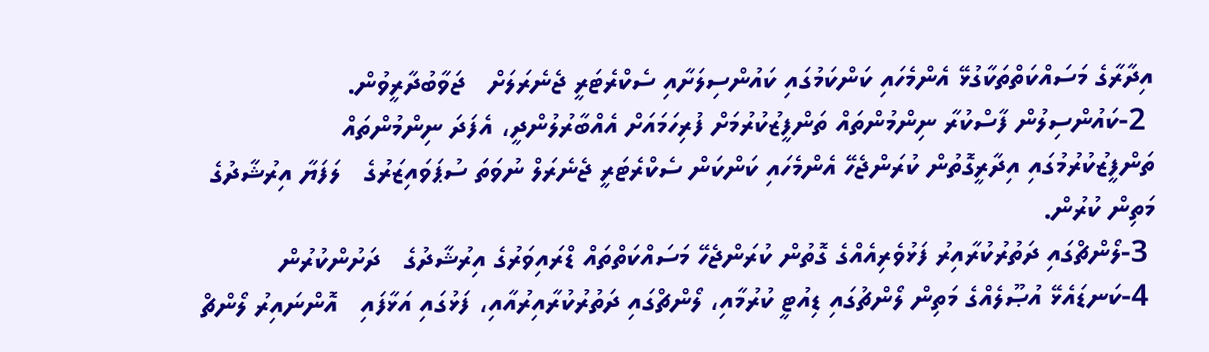އިދާރާގެ މަސައްކަތްތަކާގުޅޭ އެންމެހައި ކަންކަމުގައި ކައުންސިލަށާއި ސެކްރެޓަރީ ޖެނެރަލަށް   ޖަވާބުދާރީވުން.
 2-ކައުންސިލުން ފާސްކުރާ ނިންމުންތައް ތަންފީޒުކުރުމަށް ފުރިހަމައަށް އެއްބާރުލުންދީ، އެފަދަ ނިންމުންތައް   ތަންފީޒުކުރުމުގައި އިދާރީގޮތުން ކުރަންޖެހޭ އެންމެހައި ކަންކަން ސެކްރެޓަރީ ޖެނެރަލް ނުވަތަ ސުޕަވައިޒަރުގެ   ލަފަޔާ އިރުޝާދުގެ މަތިން ކުރުން.
 3-ލޯންޗްގައި ދަތުރުކުރާއިރު ފަޅުވެރިއެއްގެ ގޮތުން ކުރަންޖެހޭ މަސައްކަތްތައް ޑްރައިވަރުގެ އިރުޝާދުގެ   ދަށުންކުރުން
 4-ކަނޑައެޅޭ އުޞޫލެއްގެ މަތިން ލޯންޗުގައި ޑިއުޓީ ކުރުމާއި، ލޯންޗްގައި ދަތުރުކުރާއިރުއާއި، ފަޅުގައި އަޅާފައި   އޮންނައިރު ލޯންޗް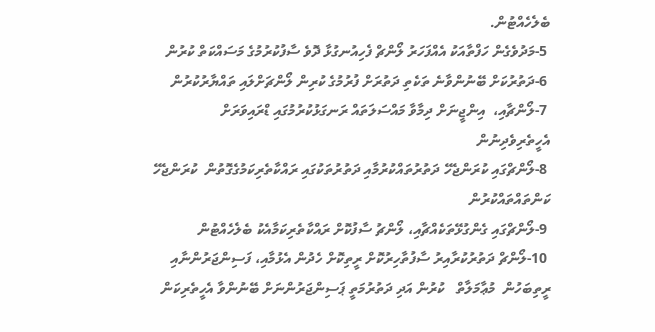ބެލެހެއްޓުން.
 5-މަދުވެގެން ހަފްތާއަކު އެއްފަހަރު ލޯންޗް ފެހިއުނގުޅާ ދޮވެ ސާފުކުރުމުގެ މަސައްކަތް ކުރުން
 6-ދަތުރުކަށް ބޭނުންވާނެ ތަކެތި ދަތުރަށް ފުރުމުގެ ކުރިން ލޯންޗަށްލައި ތައްޔާރުކުރުން
 7-ލޯންޗާއި،  އިންޖީނަށް ދިމާވާ މައްސަލަތައް ރަނގަޅުކުރުމުގައި ޑްރައިވަރަށް އެހީތެރިވެދިނުން
 8-ލޯންޗްގައި ކުރަންޖެހޭ ދަތުރުތައްކުރުމާއި ދަތުރުތަކުގައި ރައްކާތެރިކަމުގެގޮތުން  ކުރަންޖެހޭ ކަންތައްތައްކުރުން
 9-ލޯންޗްގައި ގެންގުޅޭތަކެއްޗާއި، ލޯންޗު ސާފުކޮށް ރައްކާތެރިކަމާއެކު ބެލެހެއްޓުން
 10-ލޯންޗް ދަތުރުކުރާއިރު ސާފުތާހިރުކޮށް ރީތިކޮށް ހެދުން އެޅުމާއި، ފަސިންޖަރުންނާއި ރީތިބަހުން  މުޢާމަލާތް   ކުރުން އަދި ދަތުރުމަތީ ޕަސިންޖަރުންނަށް ބޭނުންވާ އެހީތެރިކަން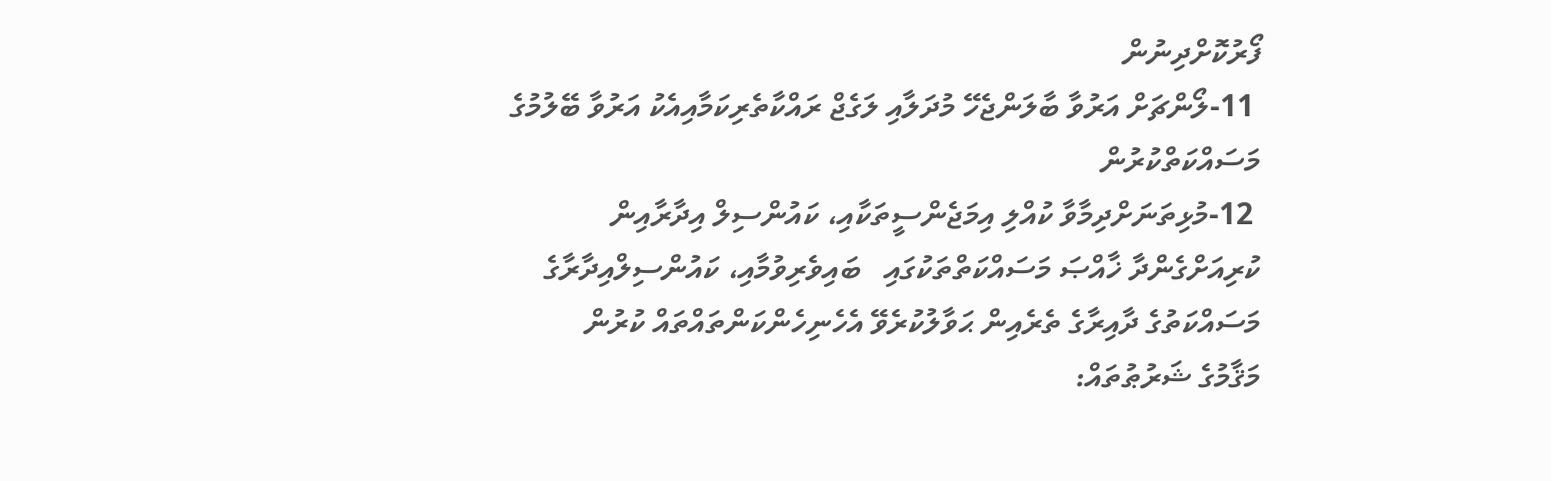ފޯރުކޮށްދިނުން
 11-ލޯންޗަށް އަރުވާ ބާލަންޖެހޭ މުދަލާއި ލަގެޖް ރައްކާތެރިކަމާއިއެކު އަރުވާ ބޭލުމުގެ މަސައްކަތްކުރުން
 12-މުޅިތަނަށްދިމާވާ ކުއްލި އިމަޖެންސީތަކާއި، ކައުންސިލް އިދާރާއިން ކުރިއަށްގެންދާ ޚާއްޞަ މަސައްކަތްތަކުގައި   ބައިވެރިވުމާއި، ކައުންސިލްއިދާރާގެ މަސައްކަތުގެ ދާއިރާގެ ތެރެއިން ޙަވާލުކުރެވޭ އެހެނިހެންކަންތައްތައް ކުރުން
މަޤާމުގެ ޝަރުޠުތައް: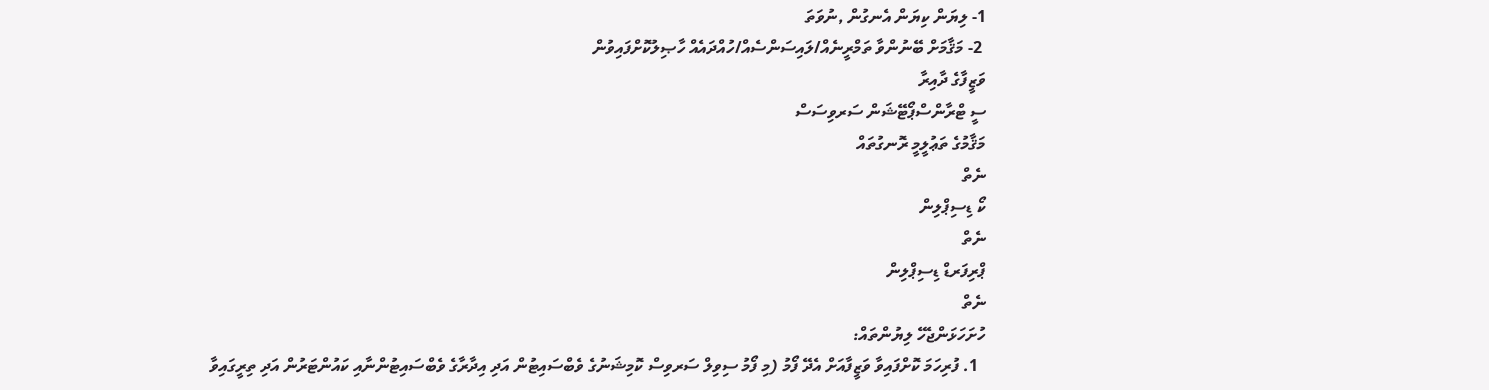1- ލިޔަން ކިޔަން އެނގުން ,ނުވަތަ
 2- މަޤާމަށް ބޭނުންވާ ތަމްރީނެއް/ލައިސަންސެއް/ހުއްދައެއް ހާޞިލުކޮށްފައިވުން
ވަޒީފާގެ ދާއިރާ
ސީ ޓްރާންސްޕޯޓޭޝަން ސަރވިސަސް
މަޤާމުގެ ތަޢުލީމީ ރޮނގުތައް
ނެތް
ކޯ ޑިސިޕްލިން
ނެތް
ޕްރިފަރޑް ޑިސިޕްލިން
ނެތް
ހުށަހަޅަންޖެހޭ ލިޔުންތައް:
  1. ފުރިހަމަ ކޮށްފައިވާ ވަޒީފާއަށް އެދޭ ފޯމު (މި ފޯމު ސިވިލް ސަރވިސް ކޮމިޝަނުގެ ވެބްސައިޓުން އަދި އިދާރާގެ ވެބްސައިޓުންނާއި ކައުންޓަރުން އަދި ތިރީގައިވާ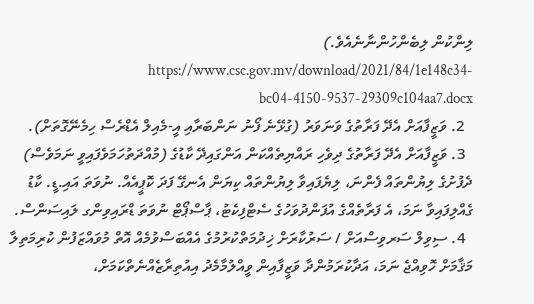ލިންކުން ލިބެންހުންނާނެއެވެ.)  https://www.csc.gov.mv/download/2021/84/1e148c34-bc04-4150-9537-29309c104aa7.docx
  2. ވަޒީފާއަށް އެދޭ ފަރާތުގެ ވަނަވަރު (ގުޅޭނެ ފޯނު ނަންބަރާއި އީ-މެއިލް އެޑްރެސް ހިމެނޭގޮތަށް).
  3. ވަޒީފާއަށް އެދޭ ފަރާތުގެ ދިވެހި ރައްޔިތެއްކަން އަންގައިދޭ ކާޑުގެ (މުއްދަތުހަމަވެފައިވީ ނަމަވެސް) ދެފުށުގެ ލިޔުންތައް ފެންނަ، ލިޔެފައިވާ ލިޔުންތައް ކިޔަން އެނގޭ ފަދަ ކޮޕީއެއް. ނުވަތަ އައި.ޑީ. ކާޑު ގެއްލިފައިވާ ނަމަ، އެ ފަރާތެއްގެ އުފަންދުވަހުގެ ސެޓްފިކެޓު، ޕާސްޕޯޓް ނުވަތަ ޑްރައިވިންގ ލައިސަންސް.
  4. ސިވިލް ސަރވިސްއަށް / ސަރުކާރަށް ޚިދުމަތްކުރުމުގެ އެއްބަސްވުމެއް އޮތް މުވައްޒަފުން ކުރިމަތިލާ މަޤާމަށް ހޮވިއްޖެ ނަމަ، އަދާކުރަމުންދާ ވަޒީފާއިން ވީއްލުމާމެދު އިއުތިރާޒެއްނެތްކަމަށް،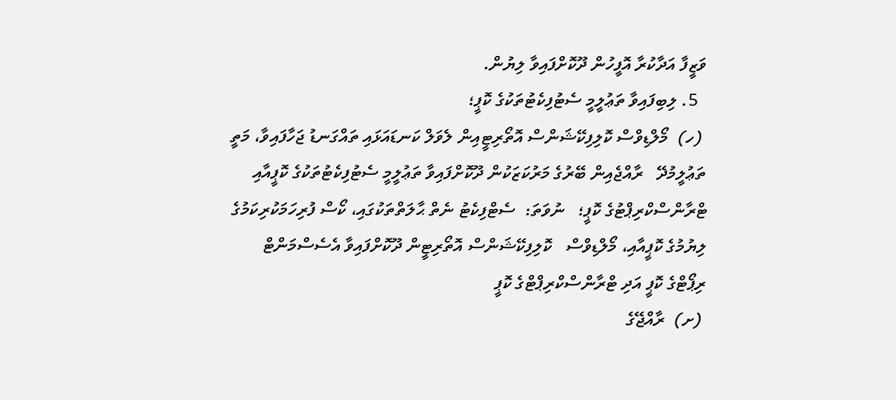ވަޒީފާ އަދާކުރާ އޮފީހުން ދޫކޮށްފައިވާ ލިޔުން.
  5. ލިބިފައިވާ ތަޢުލީމީ ސެޓުފިކެޓުތަކުގެ ކޮޕީ؛
 (ހ)  މޯލްޑިވްސް ކޮލިފިކޭޝަންސް އޮތޯރިޓީއިން ލެވަލް ކަނޑައަޅައި ތައްގަނޑު ޖަހާފައިވާ، މަތީ ތަޢުލީމުދޭ   ރާއްޖެއިން ބޭރުގެ މަރުކަޒަކުން ދޫކޮށްފައިވާ ތަޢުލީމީ ސެޓުފިކެޓުތަކުގެ ކޮޕީއާއި ޓްރާންސްކްރިޕްޓުގެ ކޮޕީ؛   ނުވަތަ:  ސެޓްފިކެޓު ނެތް ޙާލަތްތަކުގައި، ކޯސް ފުރިހަމަކުރިކަމުގެ ލިޔުމުގެ ކޮޕީއާއި، މޯލްޑިވްސް   ކޮލިފިކޭޝަންސް އޮތޯރިޓީން ދޫކޮށްފައިވާ އެސެސްމަންޓް ރިޕޯޓްގެ ކޮޕީ އަދި ޓްރާންސްކްރިޕްޓްގެ ކޮޕީ
 (ށ)  ރާއްޖޭގެ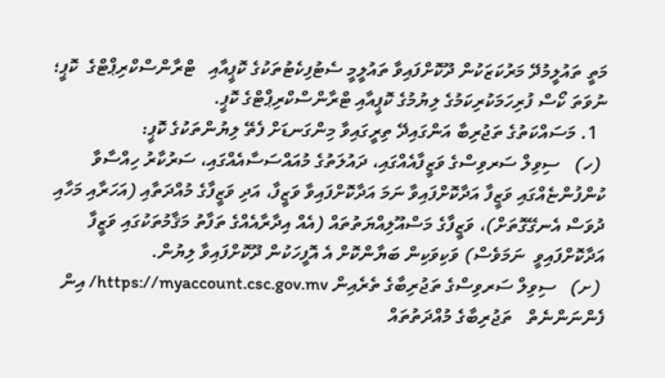މަތީ ތައުލީމުދޭ މަރުކަޒަކުން ދޫކޮށްފައިވާ ތައުލީމީ ސެޓުފިކެޓުތަކުގެ ކޮޕީއާއި   ޓްރާންސްކްރިޕްޓްގެ  ކޮޕީ؛ ނުވަތަ ކޯސް ފުރިހަމަކުރިކަމުގެ ލިޔުމުގެ ކޮޕީއާއި ޓްރާންސްކްރިޕްޓްގެ ކޮޕީ.
  1. މަސައްކަތުގެ ތަޖުރިބާ އަންގައިދޭ ތިރީގައިވާ މިންގަނޑަށް ފެތޭ ލިޔުންތަކުގެ ކޮޕީ:
 (ހ)   ސިވިލް ސަރވިސްގެ ވަޒީފާއެއްގައި، ދައުލަތުގެ މުއައްސަސާއެއްގައި، ސަރުކާރު ހިއްސާވާ   ކުންފުންޏެއްގައި ވަޒީފާ އަދާކޮށްފައިވާ ނަމަ އަދާކޮށްފައިވާ ވަޒީފާ، އަދި ވަޒީފާގެ މުއްދަތާއި (އަހަރާއި މަހާއި   ދުވަސް އެނގޭގޮތަށް)، ވަޒީފާގެ މަސްއޫލިއްޔަތުތައް (އެއް އިދާރާއެއްގެ ތަފާތު މަޤާމުތަކުގައި ވަޒީފާ   އަދާކޮށްފައިވީ  ނަމަވެސް) ވަކިވަކިން ބަޔާންކޮށް އެ އޮފީހަކުން ދޫކޮށްފައިވާ ލިޔުން.
 (ށ)   ސިވިލް ސަރވިސްގެ ތަޖުރިބާގެ ތެރެއިން https://myaccount.csc.gov.mv/ އިން ފެންނަންނެތް   ތަޖުރިބާގެ މުއްދަތުތައް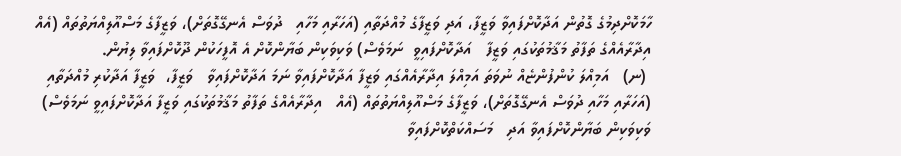ހާމަކޮށްދިމުގެ ގޮތުން އަދާކޮށްފައިވާ ވަޒީފާ، އަދި ވަޒީފާގެ މުއްދަތާއި (އަހަރާއި މަހާއި   ދުވަސް އެނގޭގޮތަށް)، ވަޒީފާގެ މަސްއޫލިއްޔަތުތައް (އެއް އިދާރާއެއްގެ ތަފާތު މަޤާމުތަކުގައި ވަޒީފާ   އަދާކޮށްފައިވީ  ނަމަވެސް) ވަކިވަކިން ބަޔާންކޮށް އެ އޮފީހަކުން ދޫކޮށްފައިވާ ލިޔުން.
 (ނ)   އަމިއްލަ ކުންފުންޏެއް ނުވަތަ އަމިއްލަ އިދާރާއެއްގައި ވަޒީފާ އަދާކޮށްފައިވާ ނަމަ އަދާކޮށްފައިވާ   ވަޒީފާ،  ވަޒީފާ އަދާކުރި މުއްދަތާއި (އަހަރާއި މަހާއި ދުވަސް އެނގޭގޮތަށް)، ވަޒީފާގެ މަސްއޫލިއްޔަތުތައް (އެއް   އިދާރާއެއްގެ ތަފާތު މަޤާމުތަކުގައި ވަޒީފާ އަދާކޮށްފައިވީ ނަމަވެސް) ވަކިވަކިން ބަޔާންކޮށްފައިވާ އަދި   މަސައްކަތްކޮށްފައިވާ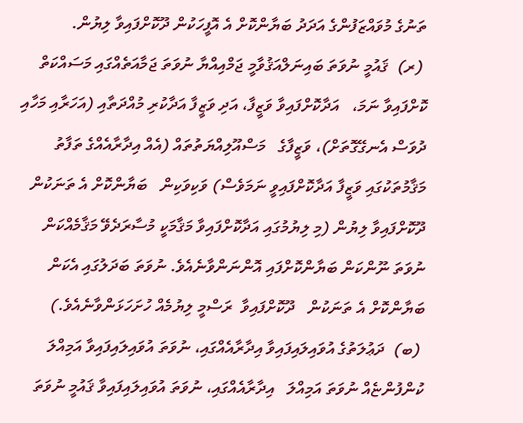ތަނުގެ މުވައްޒަފުންގެ އަދަދު ބަޔާންކޮށް އެ އޮފީހަކުން ދޫކޮށްފައިވާ ލިޔުން.
 (ރ)  ޤައުމީ ނުވަތަ ބައިނަލްއަޤުވާމީ ޖަމްއިއްޔާ ނުވަތަ ޖަމާއަތެއްގައި މަސައްކަތް ކޮށްފައިވާ ނަމަ،   އަދާކޮށްފައިވާ ވަޒީފާ، އަދި ވަޒީފާ އަދާކުރި މުއްދަތާއި (އަހަރާއި މަހާއި ދުވަސް އެނގޭގޮތަށް)، ވަޒީފާގެ   މަސްއޫލިއްޔަތުތައް (އެއް އިދާރާއެއްގެ ތަފާތު މަޤާމުތަކުގައި ވަޒީފާ އަދާކޮށްފައިވީ ނަމަވެސް) ވަކިވަކިން   ބަޔާންކޮށް އެ ތަނަކުން ދޫކޮށްފައިވާ ލިޔުން (މި ލިޔުމުގައި އަދާކޮށްފައިވާ މަޤާމަކީ މުސާރަދެވޭ މަޤާމެއްކަން   ނުވަތަ ނޫންކަން ބަޔާންކޮށްފައި އޮންނަންވާނެއެވެ. ނުވަތަ ބަދަލުގައި އެކަން ބަޔާންކޮށް އެ ތަނަކުން   ދޫކޮށްފައިވާ  ރަސްމީ ލިޔުމެއް ހުށަހަޅަންވާނެއެވެ.)
 (ބ)  ދަޢުލަތުގެ އުވައިލައިފައިވާ އިދާރާއެއްގައި، ނުވަތަ އުވައިލައިފައިވާ އަމިއްލަ ކުންފުންޏެއް ނުވަތަ އަމިއްލަ   އިދާރާއެއްގައި، ނުވަތަ އުވައިލައިފައިވާ ޤައުމީ ނުވަތަ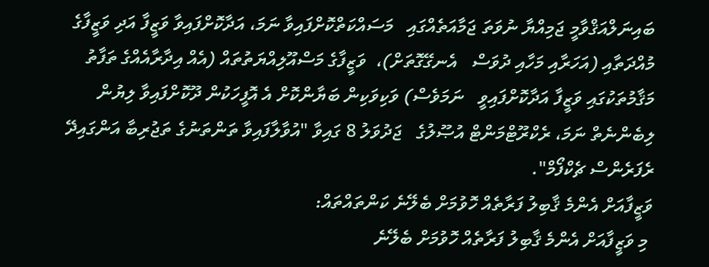ބައިނަލްއަޤްވާމީ ޖަމިއްޔާ ނުވަތަ ޖަމާއަތެއްގައި   މަސައްކަތްކޮށްފައިވާ ނަމަ، އަދާކޮށްފައިވާ ވަޒީފާ އަދި ވަޒީފާގެ މުއްދަތާއި (އަހަރާއި މަހާއި ދުވަސް   އެނގޭގޮތަށް)،  ވަޒީފާގެ މަސްއޫލިއްޔަތުތައް (އެއް އިދާރާއެއްގެ ތަފާތު މަޤާމުތަކުގައި ވަޒީފާ އަދާކޮށްފައިވީ   ނަމަވެސް) ވަކިވަކިން ބަޔާންކޮށް އެ އޮފީހަކުން ދޫކޮށްފައިވާ ލިޔުން ލިބެންނެތް ނަމަ، ރެކްރޫޓްމަންޓް އުޞޫލުގެ   ޖަދުވަލު 8 ގައިވާ "އުވާލާފައިވާ ތަންތަނުގެ ތަޖުރިބާ އަންގައިދޭ ރެފަރެންސް ޗެކްފޯމް".
ވަޒީފާއަށް އެންމެ ޤާބިލު ފަރާތެއް ހޮވުމަށް ބެލޭނެ ކަންތައްތައް:
 މި ވަޒީފާއަށް އެންމެ ޤާބިލު ފަރާތެއް ހޮވުމަށް ބެލޭނެ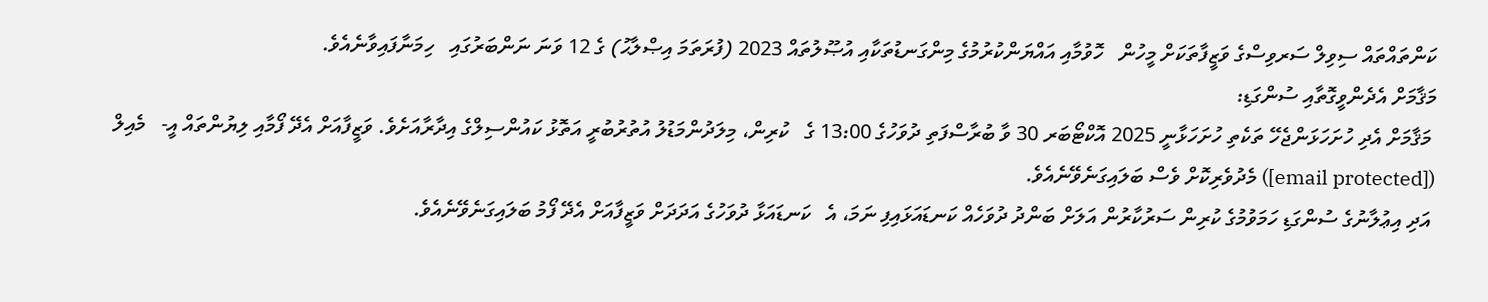ކަންތައްތައް ސިވިލް ސަރވިސްގެ ވަޒީފާތަކަށް މީހުން   ހޮވުމާއި އައްޔަންކުރުމުގެ މިންގަނޑުތަކާއި އުޞޫލުތައް 2023 (ފުރަތަމަ އިޞްލާޙު) ގެ 12 ވަނަ ނަންބަރުގައި   ހިމަނާފައިވާނެއެވެ.
މަޤާމަށް އެދެންވީގޮތާއި ސުންގަޑި:
 މަޤާމަށް އެދި ހުށަހަޅަންޖެހޭ ތަކެތި ހުށަހަޅާނީ 2025 އޮކްޓޯބަރ 30 ވާ ބުރާސްފަތި ދުވަހުގެ 13:00 ގެ   ކުރިން، މިލަދުންމަޑުލު އުތުރުބުރީ އަތޮޅު ކައުންސިލްގެ އިދާރާއަށެވެ. ވަޒީފާއަށް އެދޭ ފޯމާއި ލިޔުންތައް އީ-   މެއިލް  ([email protected]) މެދުވެރިކޮށް ވެސް ބަލައިގަނެވޭނެއެވެ.
 އަދި އިޢުލާނުގެ ސުންގަޑި ހަމަވުމުގެ ކުރިން ސަރުކާރުން އަލަށް ބަންދު ދުވަހެއް ކަނޑައަޅައިފި ނަމަ، އެ   ކަނޑައަޅާ ދުވަހުގެ އަދަދަށް ވަޒީފާއަށް އެދޭ ފޯމު ބަލައިގަނެވޭނެއެވެ.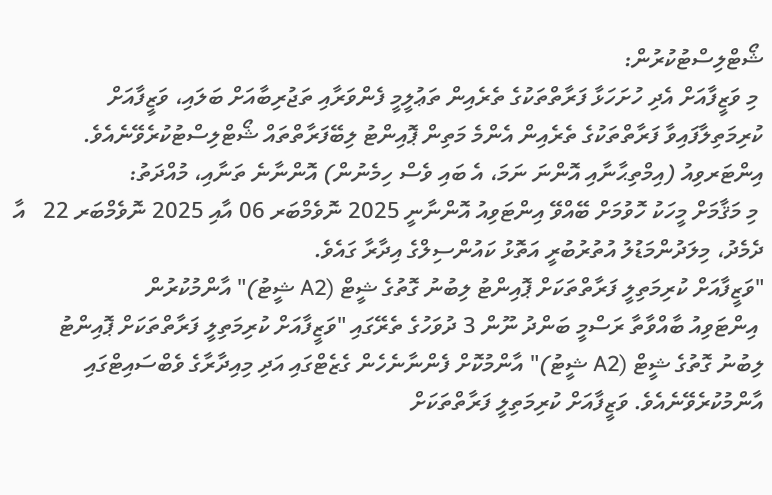ޝޯޓްލިސްޓުކުރުން:
 މި ވަޒީފާއަށް އެދި ހުށަހަޅާ ފަރާތްތަކުގެ ތެރެއިން ތަޢުލީމީ ފެންވަރާއި ތަޖުރިބާއަށް ބަލައި، ވަޒީފާއަށް   ކުރިމަތިލާފައިވާ ފަރާތްތަކުގެ ތެރެއިން އެންމެ މަތިން ޕޮއިންޓު ލިބޭފަރާތްތައް ޝޯޓްލިސްޓުކުރެވޭނެއެވެ.
އިންޓަރވިއު (އިމްތިޙާނާއި އޮންނަ ނަމަ، އެ ބައި ވެސް ހިމެނުން) އޮންނާނެ ތަނާއި، މުއްދަތު:
 މި މަޤާމަށް މީހަކު ހޮވުމަށް ބޭއްވޭ އިންޓަވިއު އޮންނާނީ 2025 ނޮވެމްބަރ 06 އާއި 2025 ނޮވެމްބަރ 22   އާ ދެމެދު، މިލަދުންމަޑުލު އުތުރުބުރީ އަތޮޅު ކައުންސިލްގެ އިދާރާ ގައެވެ.
"ވަޒީފާއަށް ކުރިމަތިލީ ފަރާތްތަކަށް ޕޮއިންޓު ލިބުނު ގޮތުގެ ޝީޓް (A2 ޝީޓު)" އާންމުކުރުން
 އިންޓަވިއު ބާއްވާތާ ރަސްމީ ބަންދު ނޫން 3 ދުވަހުގެ ތެރޭގައި "ވަޒީފާއަށް ކުރިމަތިލީ ފަރާތްތަކަށް ޕޮއިންޓު   ލިބުނު ގޮތުގެ ޝީޓް (A2 ޝީޓު)" އާންމުކޮށް ފެންނާނެހެން ގެޒެޓްގައި އަދި މިއިދާރާގެ ވެބްސައިޓްގައި   އާންމުކުރެވޭނެއެވެ. ވަޒީފާއަށް ކުރިމަތިލީ ފަރާތްތަކަށް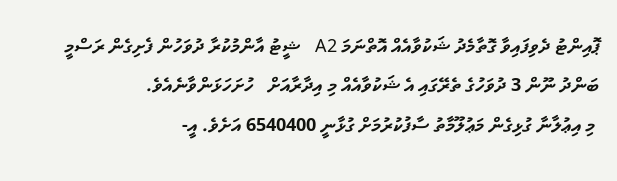ޕޮއިންޓު ދެވިފައިވާ ގޮތާމެދު ޝަކުވާއެއް އޮތްނަމަ A2   ޝީޓު އާންމުކުރާ ދުވަހުން ފެށިގެން ރަސްމީ ބަންދު ނޫން 3 ދުވަހުގެ ތެރޭގައި އެ ޝަކުވާއެއް މި އިދާރާއަށް   ހުށަހަޅަންވާނެއެވެ.
 މި އިޢުލާނާ ގުޅިގެން މަޢުލޫމާތު ސާފުކުރުމަށް ގުޅާނީ 6540400 އަށެވެ. އީ-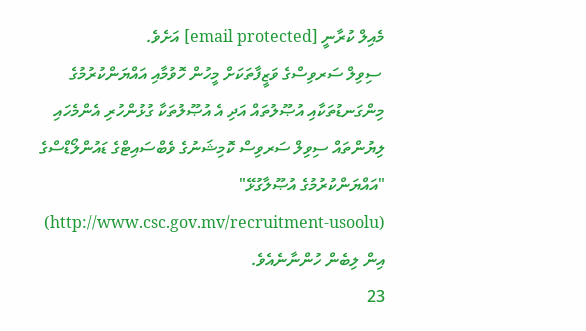މެއިލް ކުރާނީ [email protected] އަށެވެ.
 ސިވިލް ސަރވިސްގެ ވަޒީފާތަކަށް މީހުން ހޮވުމާއި އައްޔަންކުރުމުގެ މިންގަނޑުތަކާއި އުޞޫލުތައް އަދި އެ އުޞޫލުތަކާ ގުޅުންހުރި އެންމެހައި   ލިޔުންތައް ސިވިލް ސަރވިސް ކޮމިޝަނުގެ ވެބްސައިޓްގެ ޑައުންލޯޑްސްގެ "އައްޔަންކުރުމުގެ އުޞޫލާގުޅޭ"   (http://www.csc.gov.mv/recruitment-usoolu) އިން ލިބެން ހުންނާނެއެވެ.
23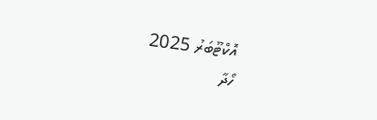އޮކްޓޫބަރު 2025
ހޯދާ